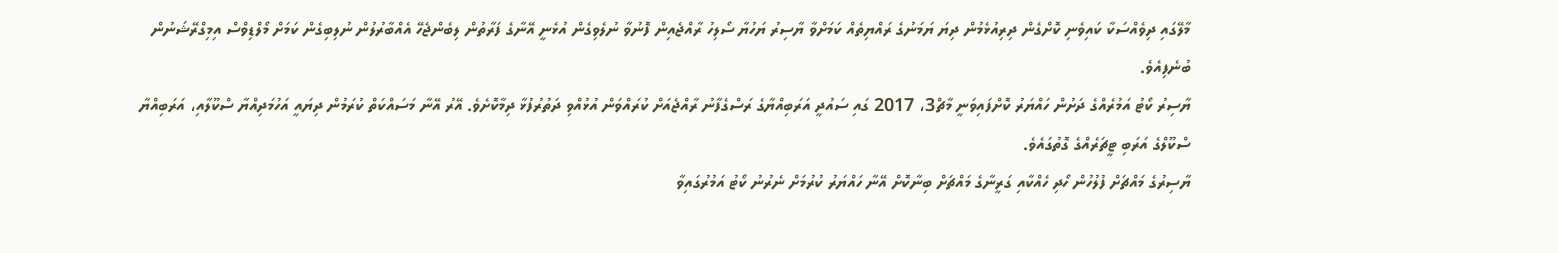މާލޭގައި ދިވެއްސަކާ ކައިވެނި ކޮށްގެން ދިރިއުޅެމުން ދިޔަ ޔަމަނުގެ ރައްޔިތެއް ކަމަށްވާ ޔާސިރު ޔަހުޔާ ސޯލިހު ރާއްޖެއިން ފޮނުވާ ނުލެވިގެން އުޅެނީ އޭނާގެ ފަރާތުން ލިބެންޖެހޭ އެއްބާރުލުން ނުލިބިގެން ކަމަށް މޯލްޑިވްސް އިމިގްރޭޝަނުން ބުނެފިއެވެ.
ޔާސިރު ކޯޓު އަމުރެއްގެ ދަށުން ހައްޔަރު ކޮށްފައިވަނީ މާޗް3، 2017 ގައި ސައުދީ އަރަބިއްޔާގެ ރަސްގެފާނު ރާއްޖެއަށް ކުރައްވަން އުޅުއްވި ދަތުރުފުޅާ ދިމާކޮށެވެ. އޭރު އޭނާ މަސައްކަތް ކުރަމުން ދިޔައީ އަހުމަދިއްޔާ ސްކޫލާއި، އަރަބިއްޔާ ސްކޫލްގެ އަރަބި ޓީޗަރެއްގެ ގޮތުގައެވެ.
ޔާސިރުގެ މައްޗަށް ފުލުހުން ހޯދި ހެއްކާއި ގަރީނާގެ މައްޗަށް ބިނާކޮށް އޭނާ ހައްޔަރު ކުރުމަށް ނެރުނު ކޯޓު އަމުރުގައިވާ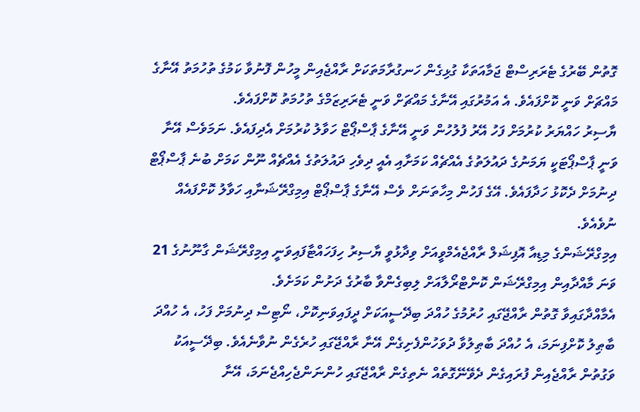ގޮތުން ބޭރުގެ ޓެރަރިސްޓް ޖަމާއަތަކާ ގުޅިގެން ހަނގުރާމަތަކަށް ރާއްޖެއިން މީހުން ފޮނުވާ ކަމުގެ ތުހުމަތު އޭނާގެ މައްޗަށް ވަނީ ކޮށްފައެވެ. އެ އަމުރުގައި އޭނާގެ މައްޗަށް ވަނީ ޓެރަރިޒަމްގެ ތުހުމަތު ކޮށްފައެވެ.
ޔާސިރު ހައްޔަރު ކުރުމަށް ފަހު އޭރު ފުލުހުން ވަނީ އޭނާގެ ޕާސްޕޯޓް ހަވާލު ކުރުމަށް އެދިފައެވެ. ނަމަވެސް އޭނާ ވަނީ ޕާސްޕޯޓަކީ ޔަމަނުގެ ދައުލަތުގެ އެއްޗެއް ކަމަށާއި އެއީ ދިވެހި ދައުލަތުގެ އެއްޗެއް ނޫން ކަމަށް ބުނެ ޕާސްޕޯޓް ދިނުމަށް ދެކޮޅު ހަދާފައެވެ. އޭގެ ފަހުން މިހާތަނަށް ވެސް އޭނާގެ ޕާސްޕޯޓް އިމިގްރޭޝަނާއި ހަވާލު ކޮށްފައެއް ނުވެއެވެ.
އިމިގްރޭޝަންގެ މިޑިއާ އޮފިޝަލް ރާއްޖެއެމްވީއަށް ވިދާޅުވީ ޔާސިރު ހިފަހައްޓާފައިވަނީ އިމިގްރޭޝަން ގާނޫނުގެ 21 ވަނަ މާއްދާއިން އިމިގްރޭޝަން ކޮންޓްރޯލާއަށް ލިބިގެންވާ ބާރުގެ ދަށުން ކަމަށެވެ.
އެމާއްދާގައިވާ ގޮތުން ރާއްޖޭގައި ހުރުމުގެ ހުއްދަ ބިދޭސީއަކަށް ދީފައިވަނިކޮށް، ނޯޓިސް ދިނުމަށް ފަހު، އެ ހުއްދަ ބާޠިލު ކޮށްފިނަމަ، އެ ހުއްދަ ބާޠިލުވާ ދުވަހުންފެށިގެން އޭނާ ރާއްޖޭގައި ހުރެގެން ނުވާނެއެވެ. ބިދޭސީއަކު ވަގުތުން ރާއްޖެއިން ފުރައިގެން ދެވޭނޭގޮތެއް ނެތިގެން ރާއްޖޭގައި ހުންނަންޖެހިއްޖެނަމަ، އޭނާ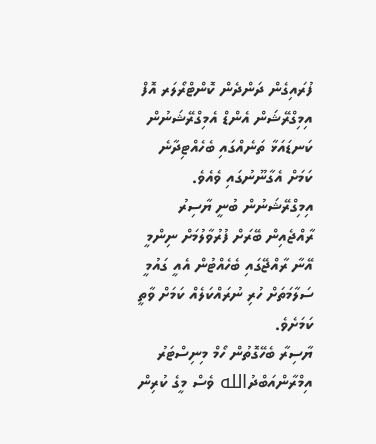ފުރައިގެން ދަންދެން ކޮންޓްރޯލަރ އޮފް އިމިގްރޭޝަން އެންޑް އެމިގްރޭޝަނުން ކަނޑައަޅާ ތަނެއްގައި ބެހެއްޓިދާނެ ކަމަށް އެގާނޫނުގައި ވެއެވެ.
އިމިގްރޭޝަނުން ބުނީ ޔާސިރު ރާއްޖެއިން ބޭރަށް ފުރުވާލުމަށް ނިންމީ އޭނާ ރާއްޖޭގައި ބެހެއްޓުން އެއީ ގައުމީ ސަލާމަތަށް ހުރި ނުރައްކަލެއް ކަމަށް ވާތީ ކަމަށެވެ.
ޔާސިރާ ބެހޭގޮތުން ހޯމް މިނިސްޓަރު އިމްރާންއަބްދުالله ވެސް މީގެ ކުރިން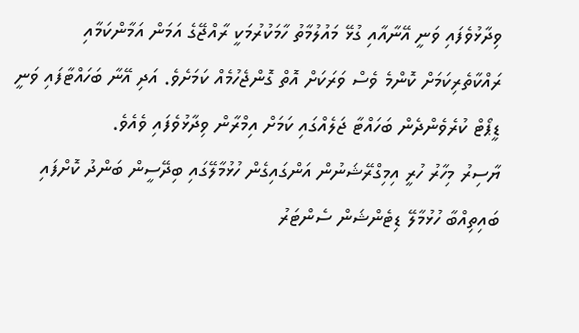ވިދާޅުވެފައި ވަނީ އޭނާއާއި ގުޅޭ މައުލުމާތު ހާމަކުރުމަކީ ރާއްޖޭގެ އަމަން އަމާންކަމާއި ރައްކާތެރިކަމަށް ކޮންމެ ވެސް ވަރަކަށް އޮތް ގޮންޖެހުމެއް ކަމަށެވެ. އަދި އޭނާ ބަހައްޓާފައި ވަނީ ޑީޕޯޓް ކުރެވެންދެން ބަހައްޓާ ޖަލެއްގައި ކަމަށް އިމްރާން ވިދާޅުވެފައި ވެއެވެ.
ޔާސިރު މިހާރު ހުރީ އިމިގްރޭޝަނުން އަންގައިގެން ހުޅުމާލޭގައި ބިދޭސީން ބަންދު ކޮށްފައި ބައިތިއްބާ ހުޅުމާލޭ ޑިޓެންޝަން ސެންޓަރު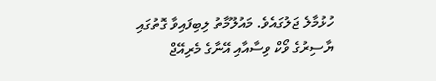ހުޅުމާލެ ޖަލުގައެވެ. މައުލޫމާތު ލިބިފައިވާ ގޮތުގައި ޔާސިރުގެ ވޯކް ވިސާއާއި އޭނާގެ މެރިއޭޖް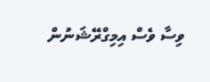ވިސާ ވެސް އިމިގްރޭޝަނުން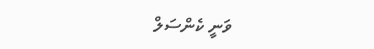ވަނީ ކެންސަލް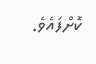ކޮށްފައެވެ.